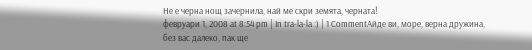Не е черна нощ зачернила, най ме скри земята, черната!
февруари 1, 2008 at 8:54 pm | In tra-la-la :) | 1 CommentАйде ви, море, верна дружина,
без вас далеко, пак ще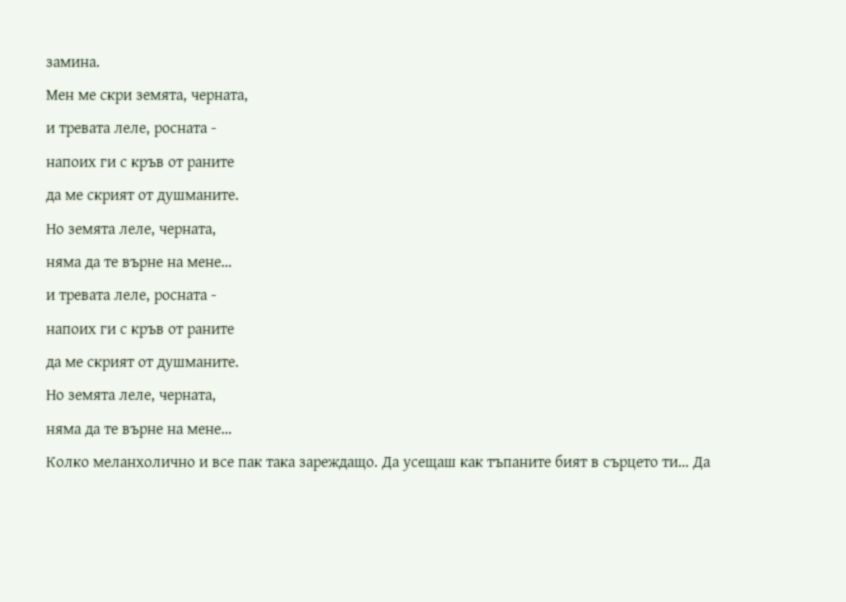замина.
Мен ме скри земята, черната,
и тревата леле, росната -
напоих ги с кръв от раните
да ме скрият от душманите.
Но земята леле, черната,
няма да те върне на мене…
и тревата леле, росната -
напоих ги с кръв от раните
да ме скрият от душманите.
Но земята леле, черната,
няма да те върне на мене…
Колко меланхолично и все пак така зареждащо. Да усещаш как тъпаните бият в сърцето ти… Да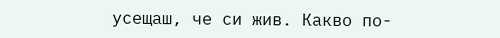усещаш, че си жив. Какво по-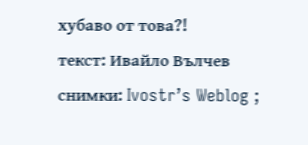хубаво от това?!
текст: Ивайло Вълчев
снимки: Ivostr’s Weblog ;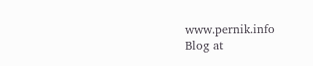www.pernik.info
Blog at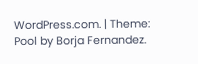WordPress.com. | Theme: Pool by Borja Fernandez.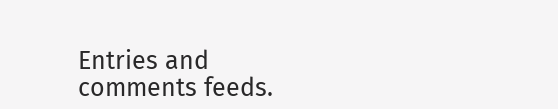Entries and comments feeds.